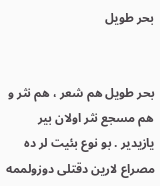بحر طویل


بحر طویل هم شعر ، هم نثر و هم مسجع نثر اولان بیر یازیدیر . بو نوع بئیت لر ده مصراع لارین دقتلی دوزولممه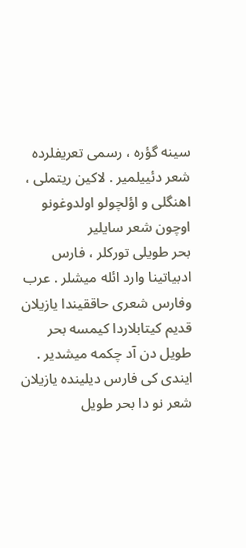سینه گؤره ، رسمی تعریفلرده شعر دئییلمیر . لاکین ریتملی ، اهنگلی و اؤلچولو اولدوغونو اوچون شعر سایلیر
بحر طویلی تورکلر ، فارس ادبیاتینا وارد ائله میشلر . عرب وفارس شعری حاققیندا یازیلان قدیم کیتابلاردا کیمسه بحر طویل دن آد چکمه میشدیر . ایندی کی فارس دیلینده یازیلان شعر نو دا بحر طویل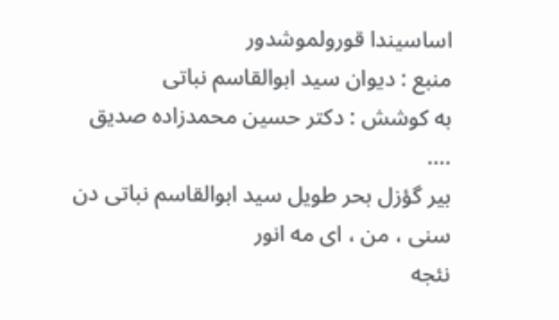اساسیندا قورولموشدور
منبع : دیوان سید ابوالقاسم نباتی
به کوشش : دکتر حسین محمدزاده صدیق
....
بیر گؤزل بحر طویل سید ابوالقاسم نباتی دن
سنی ، من ، ای مه انور
نئجه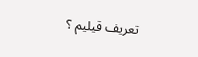تعریف قیلیم ؟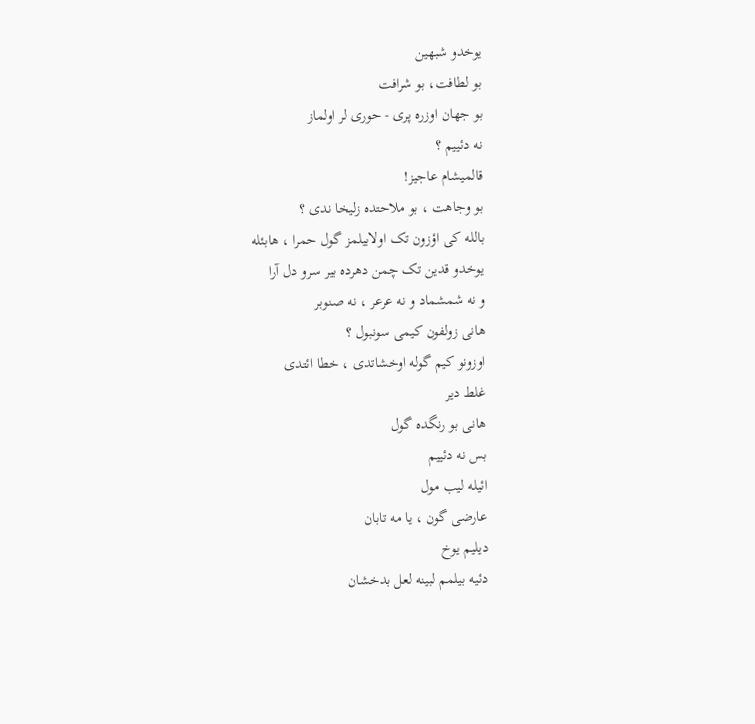یوخدو شبهین
بو لطافت، بو شرافت
بو جهان اوزره پری - حوری لر اولماز
نه دئییم ؟
قالمیشام عاجیز!
بو وجاهت ، بو ملاحتده زلیخا ندی ؟
بالله کی اؤزون تک اولابیلمز گول حمرا ، هابئله
یوخدو قدین تک چمن دهرده بیر سرو دل آرا
و نه شمشماد و نه عرعر ، نه صنوبر
هانی زولفون کیمی سونبول ؟
اوزونو کیم گوله اوخشاتدی ، خطا ائتدی
غلط دیر
هانی بو رنگده گول
بس نه دئییم
ائیله لیب مول
عارضی گون ، یا مه تابان
دیلیم یوخ
دئیه بیلمم لبینه لعل بدخشان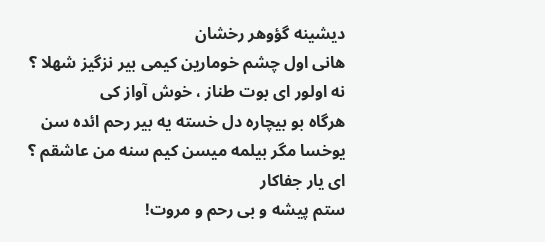دیشینه گؤوهر رخشان
هانی اول چشم خومارین کیمی بیر نزگیز شهلا ؟
نه اولور ای بوت طناز ، خوش آواز کی
هرگاه بو بیچاره دل خسته یه بیر رحم ائده سن
یوخسا مگر بیلمه میسن کیم سنه من عاشقم ؟
ای یار جفاکار
ستم پیشه و بی رحم و مروت!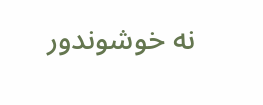نه خوشوندور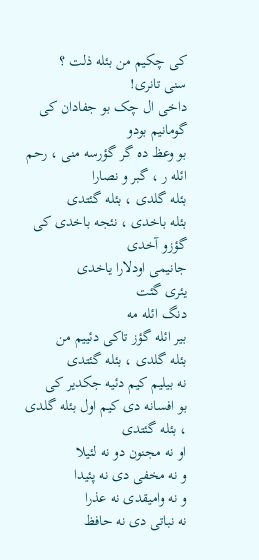کی چکیم من بئله ذلت ؟
سنی تانری!
داخی ال چک بو جفادان کی گومانیم بودو
بو وعظ ده گر گؤرسه منی ، رحم ائله ر ، گبر و نصارا
بئله گلدی ، بئله گئتدی
بئله باخدی ، نئجه باخدی کی
گؤزو آخدی
جانیمی اودلارا یاخدی
یئری گئت
دنگ ائله مه
بیر ائله گؤز تاکی دئییم من
بئله گلدی ، بئله گئتدی
نه بیلیم کیم دئیه جکدیر کی
بو افسانه دی کیم اول بئله گلدی ، بئله گئتدی
او نه مجنون دو نه لئیلا
و نه مخفی دی نه پئیدا
و نه وامیقدی نه عذرا
نه نباتی دی نه حافظ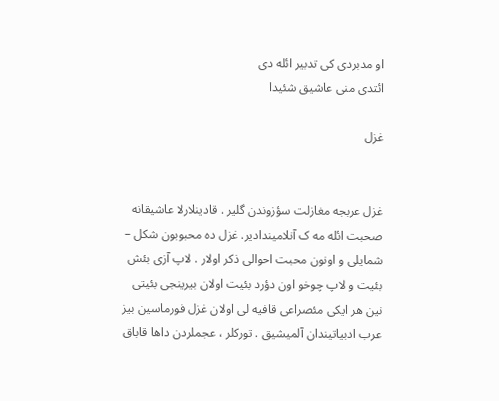او مدبردی کی تدبیر ائله دی
ائتدی منی عاشیق شئیدا

غزل


غزل عربجه مغازلت سؤزوندن گلیر . قادینلارلا عاشیقانه صحبت ائله مه ک آنلامیندادیر. غزل ده محبوبون شکل – شمایلی و اونون محبت احوالی ذکر اولار . لاپ آزی بئش بئیت و لاپ چوخو اون دؤرد بئیت اولان بیرینجی بئیتی نین هر ایکی مئصراعی قافیه لی اولان غزل فورماسین بیز عرب ادبیاتیندان آلمیشیق . تورکلر ، عجملردن داها قاباق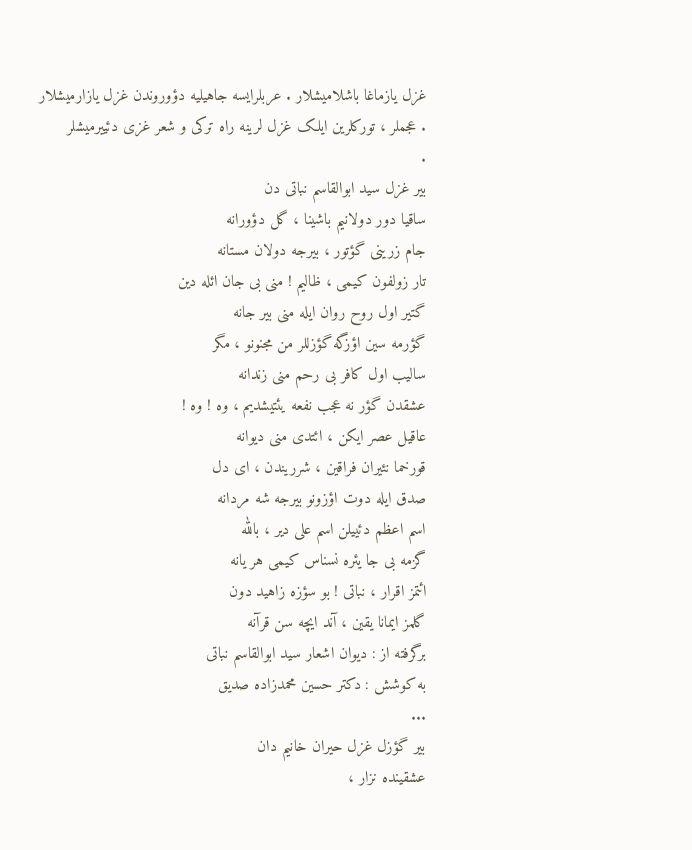غزل یازماغا باشلامیشلار . عربلرایسه جاهیلیه دؤوروندن غزل یازارمیشلار . عجملر ، تورکلرین ایلک غزل لرینه راه ترکی و شعر غزی دئییرمیشلر
.
بیر غزل سید ابوالقاسم نباتی دن
ساقیا دور دولانیم باشینا ، گل دؤورانه
جام زرینی گؤتور ، بیرجه دولان مستانه
تار زولفون کیمی ، ظالیم ! منی بی جان ائله دین
گتیر اول روح روان ایله منی بیر جانه
گؤرمه سین اؤزگه گؤزللر من مجنونو ، مگر
سالیب اول کافر بی رحم منی زندانه
عشقدن گؤر نه عجب نفعه یئتیشدیم ، وه ! وه !
عاقیل عصر ایکن ، ائتدی منی دیوانه
قورخما نئیران فراقین ، شرریندن ، ای دل
صدق ایله دوت اؤزونو بیرجه شه مردانه
اسم اعظم دئییلن اسم علی دیر ، بالله
گزمه بی جا یئره نسناس کیمی هر یانه
ائتمز اقرار ، نباتی ! بو سؤزه زاهید دون
گلمز ایمانا یقین ، آند ایچه سن قرآنه
برگرفته از : دیوان اشعار سید ابوالقاسم نباتی
به کوشش : دکتر حسین محمدزاده صدیق
...
بیر گؤزل غزل حیران خانیم دان
عشقینده نزار ،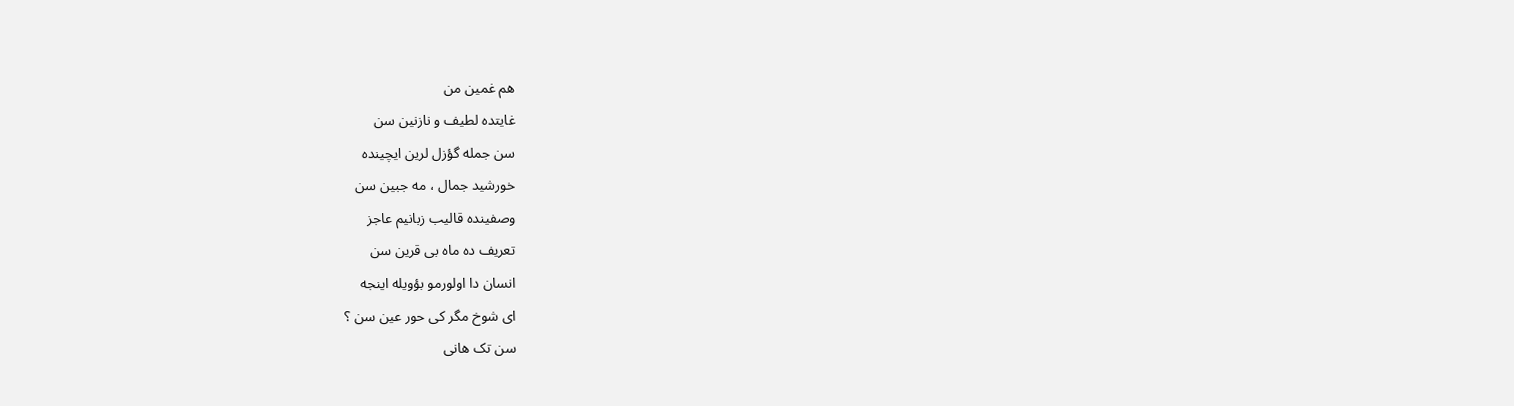هم غمین من
غایتده لطیف و نازنین سن
سن جمله گؤزل لرین ایچینده
خورشید جمال ، مه جبین سن
وصفینده قالیب زبانیم عاجز
تعریف ده ماه بی قرین سن
انسان دا اولورمو بؤویله اینجه
ای شوخ مگر کی حور عین سن ؟
سن تک هانی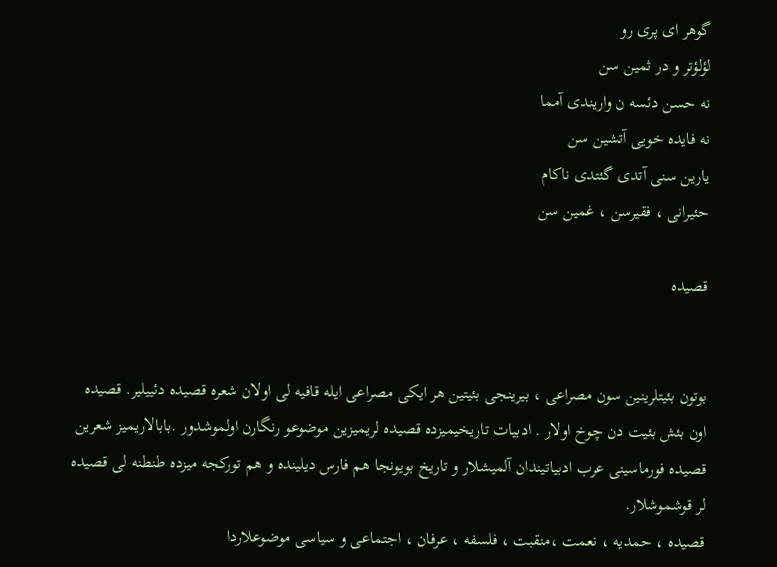گوهر ای پری رو
لؤلؤتر و در ثمین سن
نه حسن دئسه ن واریندی آمما
نه فایده خویی آتشین سن
یارین سنی آتدی گئتدی ناکام
حئیرانی ، فقیرسن ، غمین سن

قصیده


بوتون بئیتلرینین سون مصراعی ، بیرینجی بئیتین هر ایکی مصراعی ایله قافیه لی اولان شعره قصیده دئییلیر. قصیده اون بئش بئیت دن چوخ اولار . ادبیات تاریخیمیزده قصیده لریمیزین موضوعو رنگارن اولموشدور .بابالاریمیز شعرین قصیده فورماسینی عرب ادبیاتیندان آلمیشلار و تاریخ بویونجا هم فارس دیلینده و هم تورکجه میزده طنطنه لی قصیده لر قوشموشلار.
قصیده ، حمدیه ، نعمت ،منقبت ، فلسفه ، عرفان ، اجتماعی و سیاسی موضوعلاردا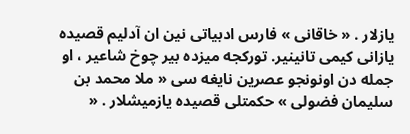یازلار . « خاقانی » فارس ادبیاتی نین ان آدلیم قصیده یازانی کیمی تانینیر. تورکجه میزده بیر چوخ شاعیر ، او جمله دن اونونجو عصرین نایغه سی « ملا محمد بن سلیمان فضولی » حکمتلی قصیده یازمیشلار . «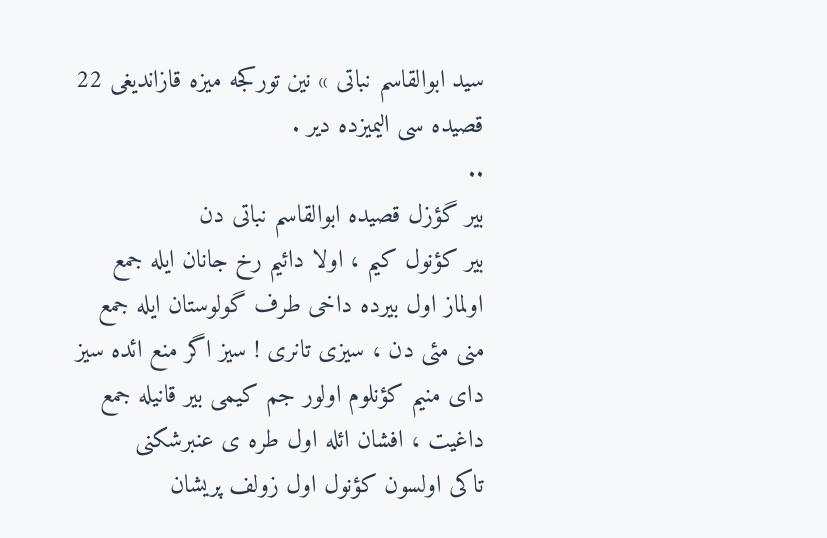سید ابوالقاسم نباتی » نین تورکجه میزه قازاندیغی 22 قصیده سی الیمیزده دیر .
..
بیر گؤزل قصیده ابوالقاسم نباتی دن
بیر کؤنول کیم ، اولا دائیم رخ جانان ایله جمع
اولماز اول بیرده داخی طرف گولوستان ایله جمع
منی مئی دن ، سیزی تانری ! سیز اگر منع ائده سیز
دای منیم کؤنلوم اولور جم کیمی بیر قانیله جمع
داغیت ، افشان ائله اول طره ی عنبرشکنی
تاکی اولسون کؤنول اول زولف پریشان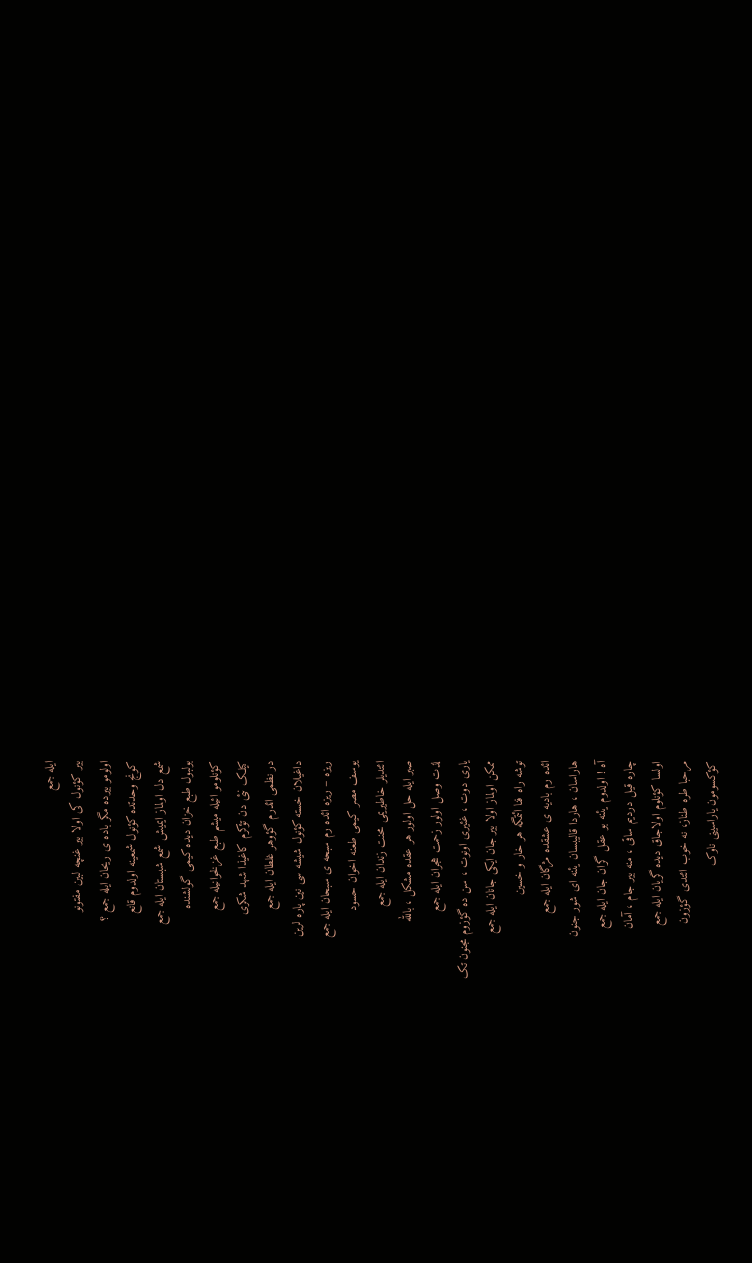ایله جمع
بیر کؤنول کی اولا بیر غنچه لبین مفتونو
اولومو بیرده مگر باده ی ریحان ایله جمع ؟
کونج وحدتده کؤنول شمعینه اولدوم قانع
شمع دل اولماز ایمیش شمع شبستان ایله جمع
بولبول طبع خزان دیده کیمی گولشنده
کؤنلومو ائیله میشم طبع غزلخوانیله جمع
کیلک نئی دن تؤکرم کاغیذا شهد شکری
در نظمی ائدرم گؤوهر غلطان ایله جمع
داغیلان خسته کؤنول شیشه سی نین پاره لرین
ریزه – ریزه ائده رم سبحه ی سبحان ایله جمع
یوسف مصر کیمی طعنه اخوان حسود
ائتدیلر خاطیریمی محنت زندان ایله جمع
صبر ایله حل اولور هر عقده مشکل ، بالله
لذت وصل اولور زحمت هجران ایله جمع
یاری دوت ، غئیری اونوت ، سن ده گؤزوم مجنون تک
ممکن اولماز اولا بیر جان ایکی جانان ایله جمع
توشه راه فنا ائتمگه هر خار و خسین
ائده رم بادیه ی عشقده مژگان ایله جمع
هاراسان ، هاردا قالیبسان یئنه ای شور جنون
آه ! اولدوم یئنه بو عقل گران جان ایله جمع
چاره قیل دردیم ساقی ، منه بیر جام ، آمان
اولسا کؤنلوم اولاجاق دیده گریان ایله جمع
مرحبا طره طناز، نه خوب ائتدی گؤزون
کؤکسومون یاراسینی ناوک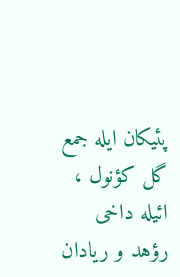پئیکان ایله جمع
گل کؤنول ، ائیله داخی رؤهد و ریادان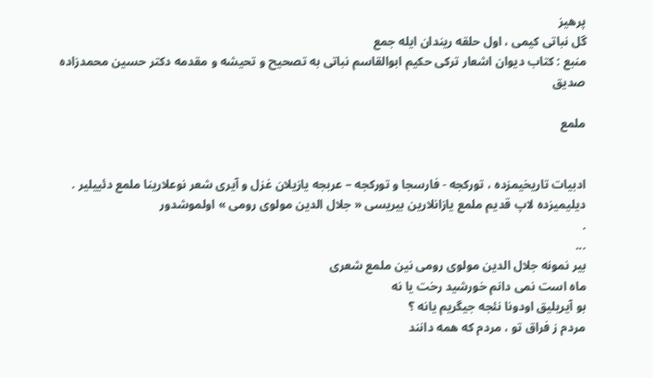پرهیز
گل نباتی کیمی ، اول حلقه ریندان ایله جمع
منبع : کتاب دیوان اشعار ترکی حکیم ابوالقاسم نباتی به تصحیح و تحیشه و مقدمه دکتر حسین محمدزاده صدیق

ملمع


ادبیات تاریخیمزده ، تورکجه - فارسجا و تورکجه – عربجه یازیلان غزل و آیری شعر نوعلارینا ملمع دئییلیر . دیلیمیزده لاپ قدیم ملمع یازانلارین بیریسی « جلال الدین مولوی رومی » اولموشدور
.
...
بیر نمونه جلال الدین مولوی رومی نین ملمع شعری
ماه است نمی دانم خورشید رخت یا نه
بو آیریلیق اودونا نئجه جیگریم یانه ؟
مردم ز فراق تو ، مردم که همه دانند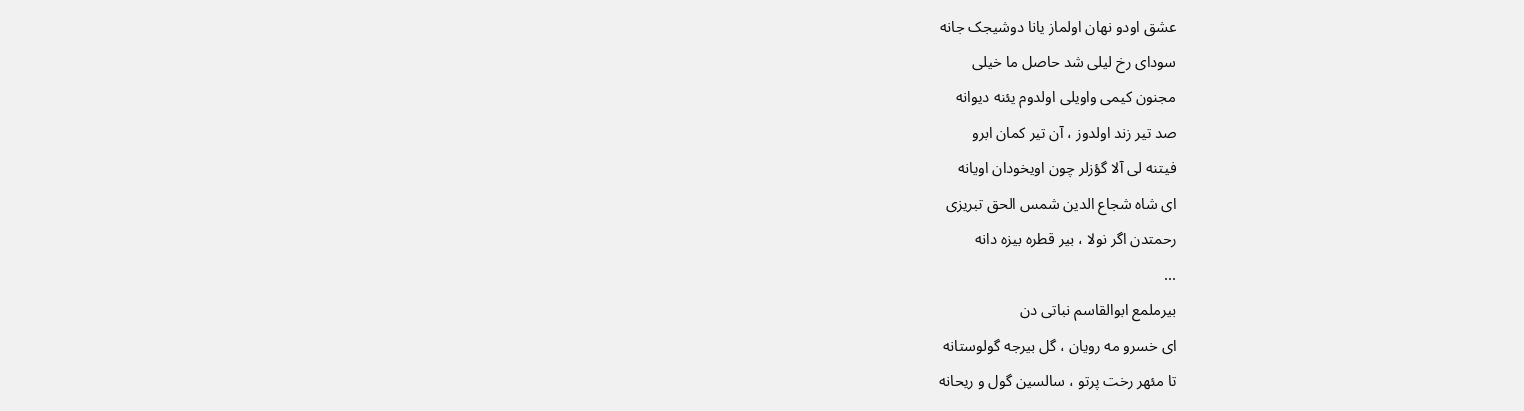عشق اودو نهان اولماز یانا دوشیجک جانه
سودای رخ لیلی شد حاصل ما خیلی
مجنون کیمی واویلی اولدوم یئنه دیوانه
صد تیر زند اولدوز ، آن تیر کمان ابرو
فیتنه لی آلا گؤزلر چون اویخودان اویانه
ای شاه شجاع الدین شمس الحق تبریزی
رحمتدن اگر نولا ، بیر قطره بیزه دانه
...
بیرملمع ابوالقاسم نباتی دن
ای خسرو مه رویان ، گل بیرجه گولوستانه
تا مئهر رخت پرتو ، سالسین گول و ریحانه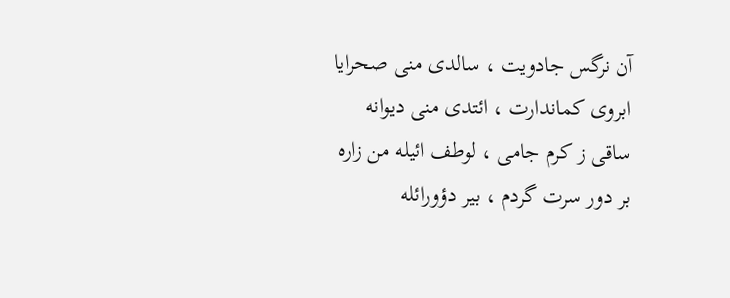آن نرگس جادویت ، سالدی منی صحرایا
ابروی کماندارت ، ائتدی منی دیوانه
ساقی ز کرم جامی ، لوطف ائیله من زاره
بر دور سرت گردم ، بیر دؤورائله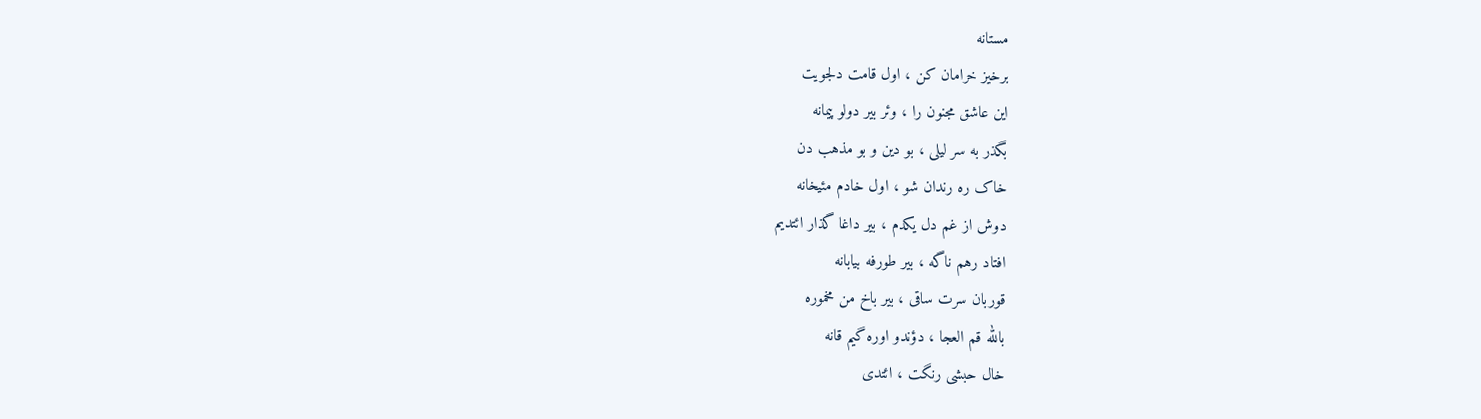مستانه
برخیز خرامان کن ، اول قامت دلجویت
این عاشق مجنون را ، وئر بیر دولو پیمانه
بگذر به سر لیلی ، بو دین و بو مذهب دن
خاک ره رندان شو ، اول خادم مئیخانه
دوش از غم دل یکدم ، بیر داغا گذار ائتدیم
افتاد رهم ناگه ، بیر طورفه بیابانه
قوربان سرت ساقی ، بیر باخ من مخموره
بالله قم العجا ، دؤندو اوره گیم قانه
خال حبشی رنگت ، ائتدی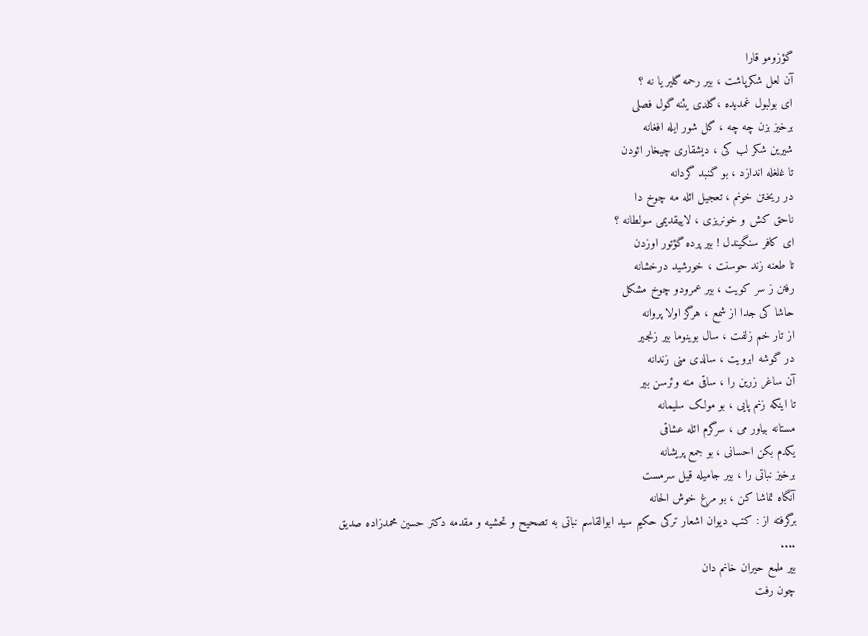گؤزومو قارا
آن لعل شکرپاشت ، بیر رحمه گلیر یا نه ؟
ای بولبول غمدیده ،گلدی یئنه گول فصلی
برخیز بزن چه چه ، گل شور ایله افغانه
شیرین شکر لب کی ، دیشقاری چیخار ائودن
تا غلغله اندازد ، بو گنبد گردانه
در ریختن خونم ، تعجیل ائله مه چوخ دا
ناحق کش و خونریزی ، لاییقدیمی سولطانه ؟
ای کافر سنگیندل ! بیر پرده گؤتور اوزدن
تا طعنه زند حوسنت ، خورشید درخشانه
رفتن ز سر کویت ، بیر عمرودو چوخ مشکل
حاشا کی جدا از شمع ، هرگز اولا پروانه
از تار خم زلفت ، سال بوینوما بیر زنجیر
در گوشه ابرویت ، سالدی منی زندانه
آن ساغر زرین را ، ساقی منه وئرسن بیر
تا اینکه زنم پایی ، بو مولک سلیمانه
مستانه بیاور می ، سرگرم ائله عشاقی
یکدم بکن احسانی ، بو جمع پریشانه
برخیز نباتی را ، بیر جامیله قیل سرمست
آنگاه تماشا کن ، بو مرغ خوش الحانه
برگرفته از : کتب دیوان اشعار ترکی حکیم سید ابوالقاسم نباتی به تصحیح و تحشیه و مقدمه دکتر حسین محمدزاده صدیق
....
بیر ملمع حیران خانم دان
چون رفت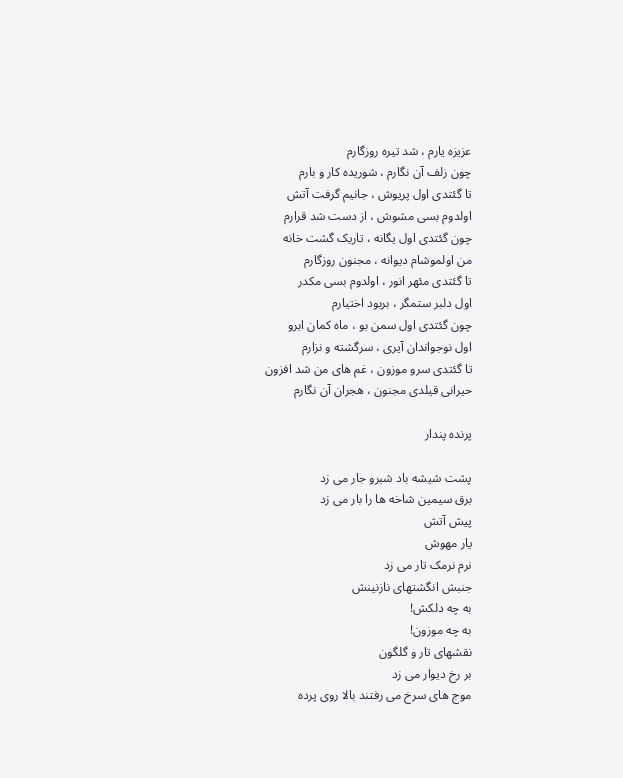عزیزه یارم ، شد تیره روزگارم
چون زلف آن نگارم ، شوریده کار و بارم
تا گئتدی اول پریوش ، جانیم گرفت آتش
اولدوم بسی مشوش ، از دست شد قرارم
چون گئتدی اول یگانه ، تاریک گشت خانه
من اولموشام دیوانه ، مجنون روزگارم
تا گئتدی مئهر انور ، اولدوم بسی مکدر
اول دلبر ستمگر ، بربود اختیارم
چون گئتدی اول سمن بو ، ماه کمان ابرو
اول نوجواندان آیری ، سرگشته و نزارم
تا گئتدی سرو موزون ، غم های من شد افزون
حیرانی قیلدی مجنون ، هجران آن نگارم

پرنده پندار

پشت شیشه باد شبرو جار می زد
برق سیمین شاخه ها را بار می زد
پیش آتش
یار مهوش
نرم نرمک تار می زد
جنبش انگشتهای نازنینش
به چه دلکش!
به چه موزون!
نقشهای تار و گلگون
بر رخ دیوار می زد
موج های سرخ می رفتند بالا روی پرده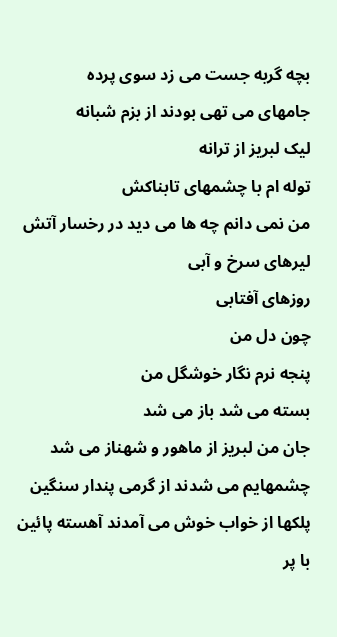بچه گربه جست می زد سوی پرده
جامهای می تهی بودند از بزم شبانه
لیک لبریز از ترانه
توله ام با چشمهای تابناکش
من نمی دانم چه ها می دید در رخسار آتش
لیرهای سرخ و آبی
روزهای آفتابی
چون دل من
پنجه نرم نگار خوشگل من
بسته می شد باز می شد
جان من لبریز از ماهور و شهناز می شد
چشمهایم می شدند از گرمی پندار سنگین
پلکها از خواب خوش می آمدند آهسته پائین
با پر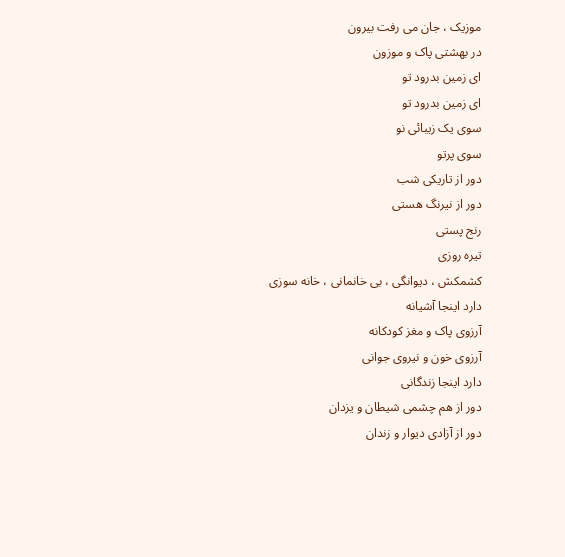موزیک ، جان می رفت بیرون
در بهشتی پاک و موزون
ای زمین بدرود تو
ای زمین بدرود تو
سوی یک زیبائی نو
سوی پرتو
دور از تاریکی شب
دور از نیرنگ هستی
رنج پستی
تیره روزی
کشمکش ، دیوانگی ، بی خانمانی ، خانه سوزی
دارد اینجا آشیانه
آرزوی پاک و مغز کودکانه
آرزوی خون و نیروی جوانی
دارد اینجا زندگانی
دور از هم چشمی شیطان و یزدان
دور از آزادی دیوار و زندان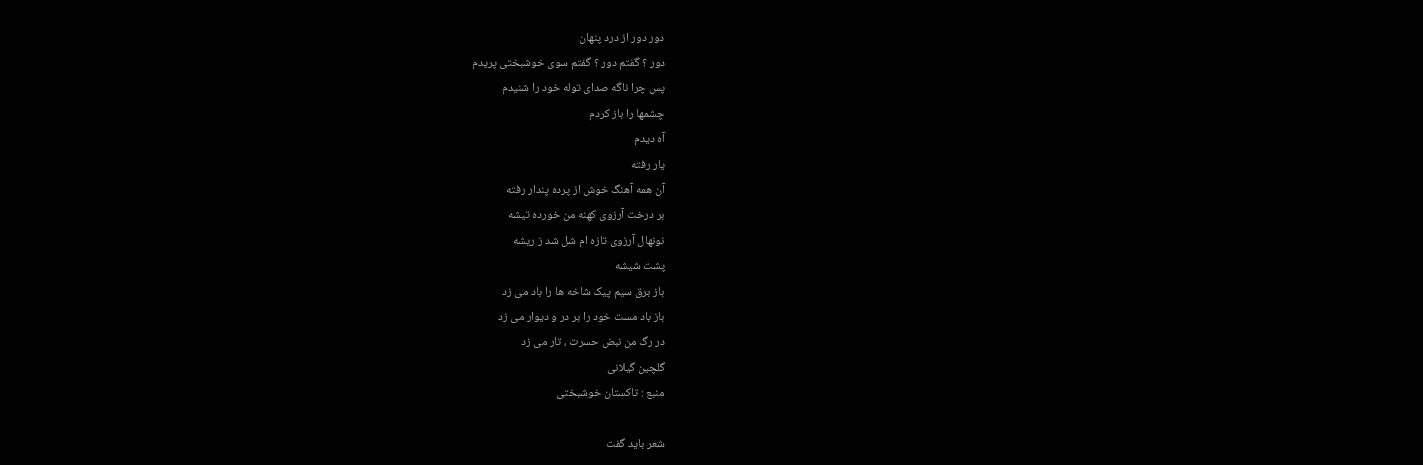دور دور از درد پنهان
دور ؟ گفتم دور ؟ گفتم سوی خوشبختی پریدم
پس چرا ناگه صدای توله خود را شنیدم
چشمها را باز کردم
آه دیدم
یار رفته
آن همه آهنگ خوش از پرده پندار رفته
بر درخت آرزوی کهنه من خورده تیشه
نونهال آرزوی تازه ام شل شد ز ریشه
پشت شیشه
باز برق سیم پیک شاخه ها را باد می زد
باز باد مست خود را بر در و دیوار می زد
در رگ من نبض حسرت ، تار می زد
گلچین گیلانی
منبع : تاکستان خوشبختی

شعر باید گفت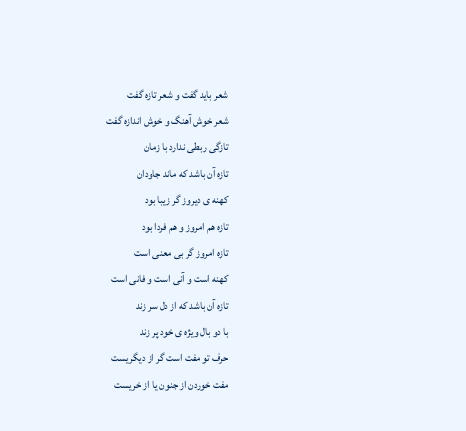شعر بايد گفت و شعر تازه گفت
شعر خوش آهنگ و خوش اندازه گفت
تازگی ربطی ندارد با زمان
تازه آن باشد که ماند جاودان
کهنه ی ديروز گر زيبا بود
تازه هم امروز و هم فردا بود
تازه امروز گر بی معنی است
کهنه است و آنی است و فانی است
تازه آن باشد که از دل سر زند
با دو بال ويژه ی خود پر زند
حرف تو مفت است گر از ديگريست
مفت خوردن از جنون يا از خريست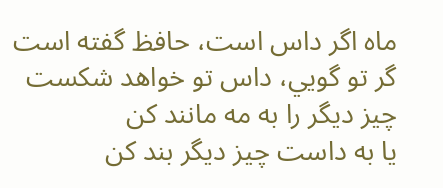ماه اگر داس است، حافظ گفته است
گر تو گويي، داس تو خواهد شکست
چيز ديگر را به مه مانند کن
يا به داست چيز ديگر بند کن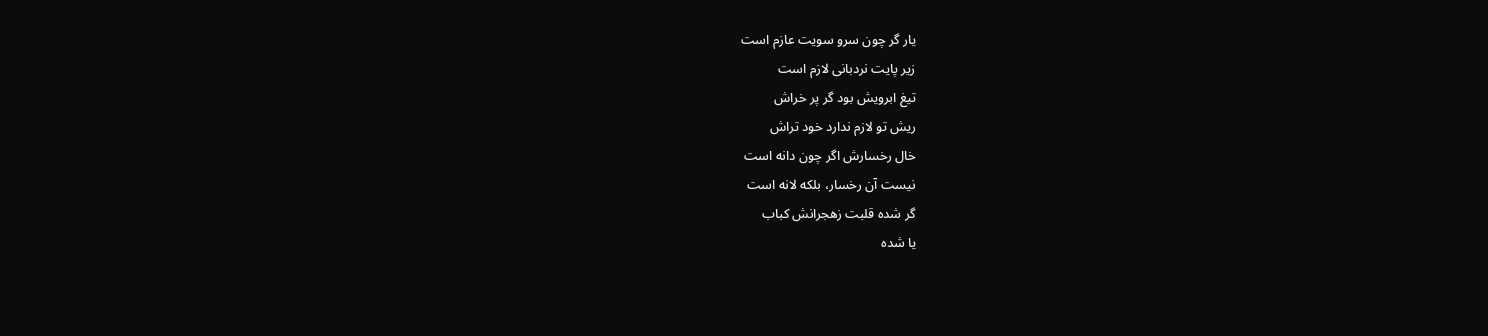يار گر چون سرو سويت عازم است
زير پايت نردبانی لازم است
تيغ ابرويش بود گر پر خراش
ريش تو لازم ندارد خود تراش
خال رخسارش اگر چون دانه است
نيست آن رخسار، بلکه لانه است
گر شده قلبت زهجرانش کباب
يا شده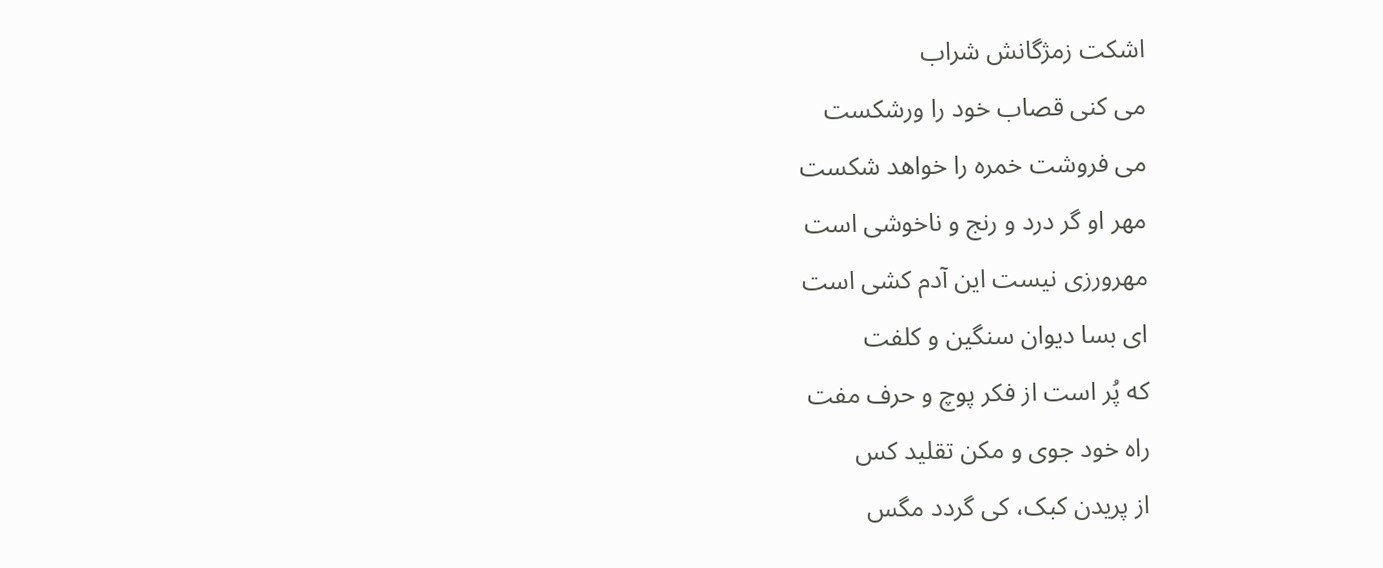اشکت زمژگانش شراب
می کنی قصاب خود را ورشکست
می فروشت خمره را خواهد شکست
مهر او گر درد و رنج و ناخوشی است
مهرورزی نيست اين آدم کشی است
ای بسا ديوان سنگين و کلفت
که پُر است از فکر پوچ و حرف مفت
راه خود جوی و مکن تقليد کس
از پريدن کبک، کی گردد مگس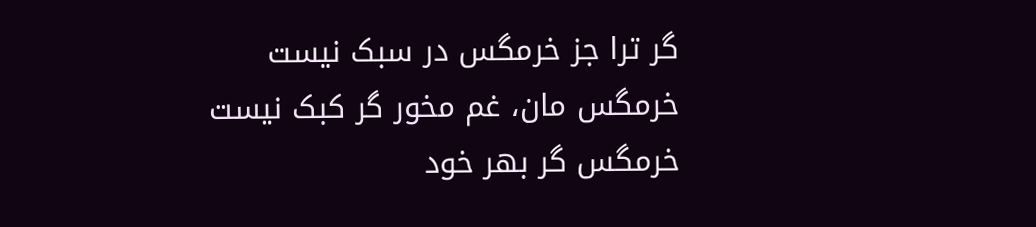گر ترا جز خرمگس در سبک نيست
خرمگس مان، غم مخور گر کبک نيست
خرمگس گر بهر خود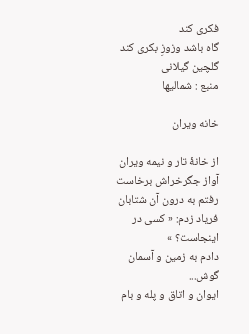فکری کند
گاه باشد وزوزِ بکری کند
گلچین گیلانی
منبع : شمالیها

خانه ویران

از خانۀ تار و نيمه ويران
آواز جگرخراش برخاست
رفتم به درون آن شتابان
فرياد زدم: « کسی در اينجاست؟ »
دادم به زمين و آسمان گوش...
ايوان و اتاق و پله و بام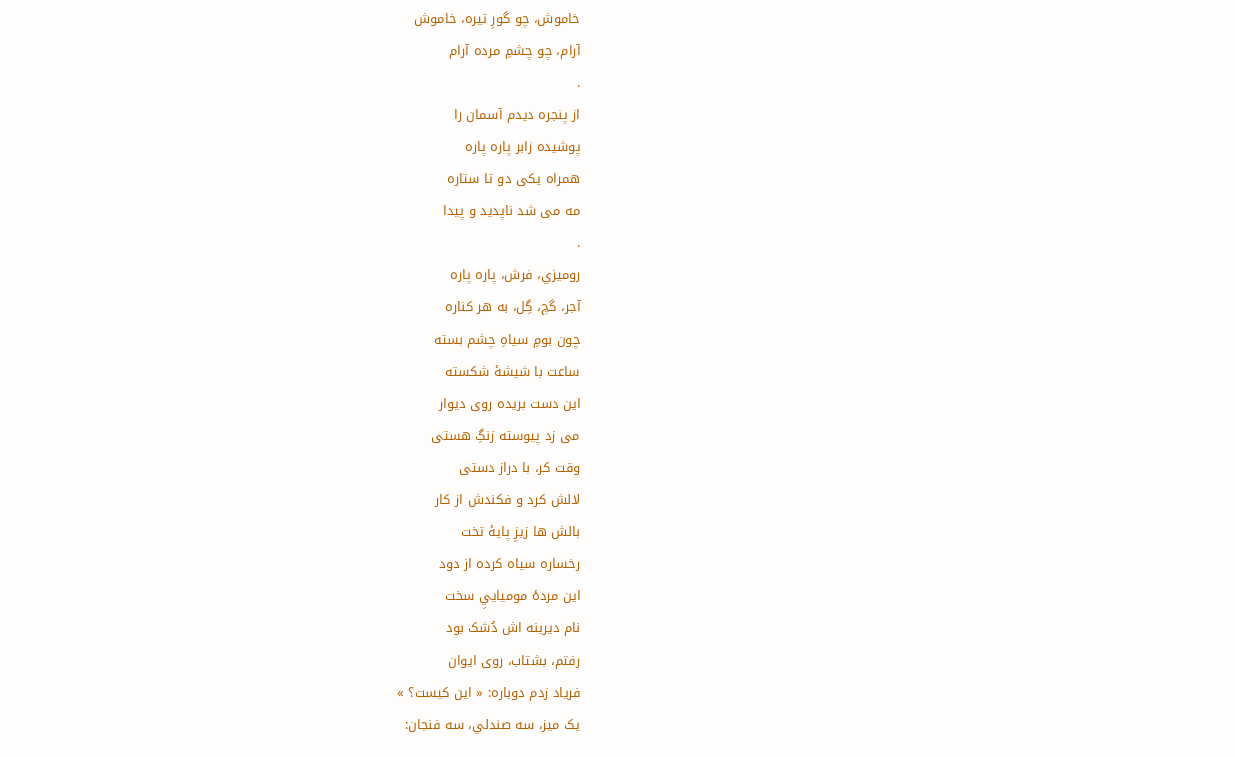خاموش، چو گورِ تيره، خاموش
آرام، چو چشمِ مرده آرام
.
از پنجره ديدم آسمان را
پوشيده زابر پاره پاره
همراه يکی دو تا ستاره
مه می شد ناپديد و پيدا
.
روميزي، فرش، پاره پاره
آجر، گچ، گِل، به هر کناره
چون بومِ سياهِ چشم بسته
ساعت با شيشۀ شکسته
اين دست بريده روی ديوار
می زد پيوسته زنگِ هستی
وقت کر، با دراز دستی
لالش کرد و فکندش از کار
بالش ها زيزِ پايۀ تخت
رخساره سياه کرده از دود
اين مردۀ مومياييِ سخت
نام ديرينه اش دُشک بود
رفتم، بشتاب، روی ايوان
فرياد زدم دوباره: « اين کيست؟ »
يک ميز، سه صندلي، سه فنجان: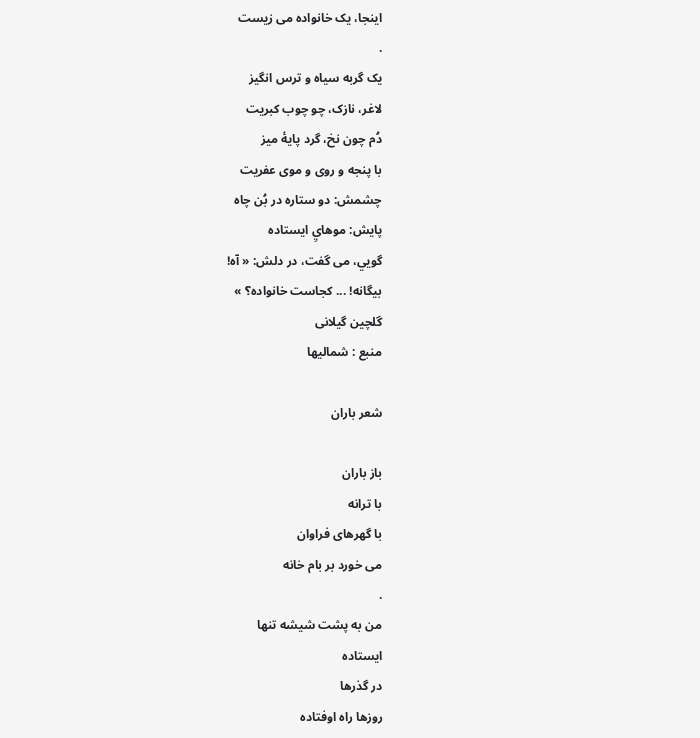اينجا، يک خانواده می زيست
.
يک گربه سياه و ترس انگيز
لاغر، نازک، چو چوب کبريت
دُم چون نخ، گرد پايۀ ميز
با پنجه و روی و موی عفريت
چشمش: دو ستاره در بُن چاه
پايش: موهايِ ايستاده
گويي، می گفت، در دلش: « آه!
بيگانه! ... کجاست خانواده؟ »
گلچین گیلانی
منبع : شمالیها

شعر باران

باز باران
با ترانه
با گهرهای فراوان
می خورد بر بام خانه
.
من به پشت شیشه تنها
ایستاده
در گذرها
روزها راه اوفتاده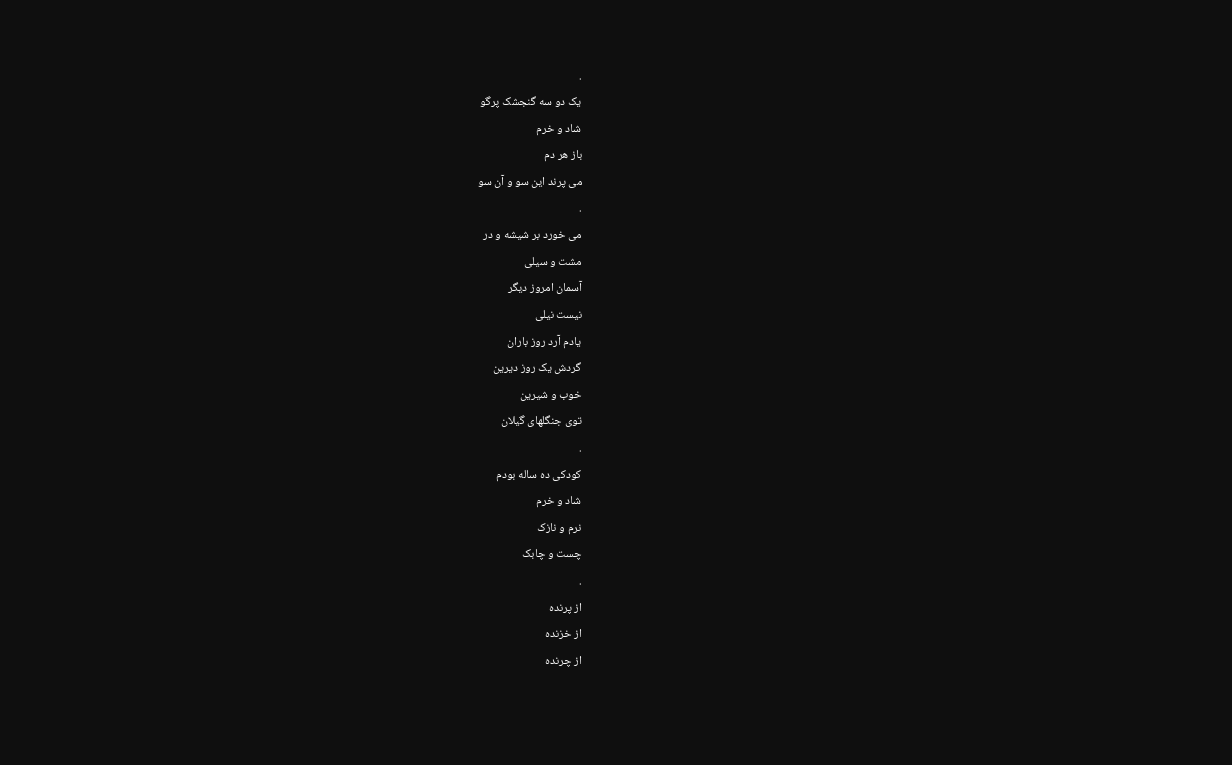.
یک دو سه گنجشک پرگو
شاد و خرم
باز هر دم
می پرند این سو و آن سو
.
می خورد بر شیشه و در
مشت و سیلی
آسمان امروز دیگر
نیست نیلی
یادم آرد روز باران
گردش یک روز دیرین
خوب و شیرین
توی جنگلهای گیلان
.
کودکی ده ساله بودم
شاد و خرم
نرم و نازک
چست و چابک
.
از پرنده
از خزنده
از چرنده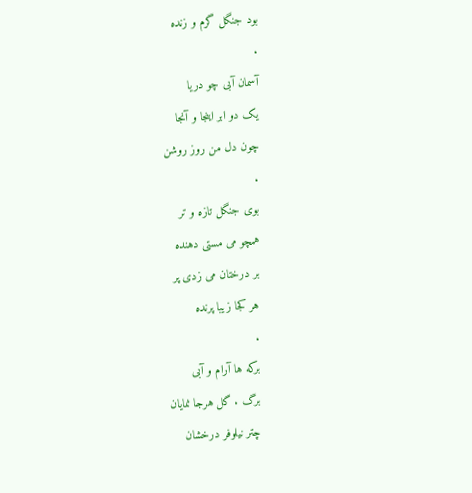بود جنگل گرم و زنده
.
آسمان آبی چو دریا
یک دو ابر اینجا و آنجا
چون دل من روز روشن
.
بوی جنگل تازه و تر
همچو می مستی دهنده
بر درختان می زدی پر
هر کجا زیبا پرنده
.
برکه ها آرام و آبی
برگ . گل هرجا نمایان
چتر نیلوفر درخشان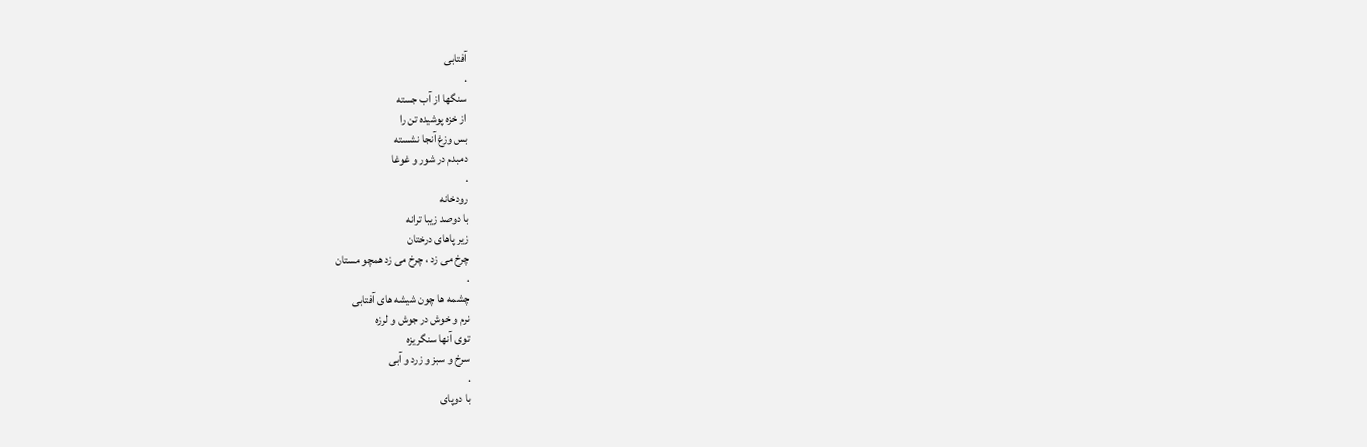آفتابی
.
سنگها از آب جسته
از خزه پوشیده تن را
بس وزغ آنجا نشسته
دمبدم در شور و غوغا
.
رودخانه
با دوصد زیبا ترانه
زیر پاهای درختان
چرخ می زد ، چرخ می زد همچو مستان
.
چشمه ها چون شیشه های آفتابی
نرم و خوش در جوش و لرزه
توی آنها سنگریزه
سرخ و سبز و زرد و آبی
.
با دوپای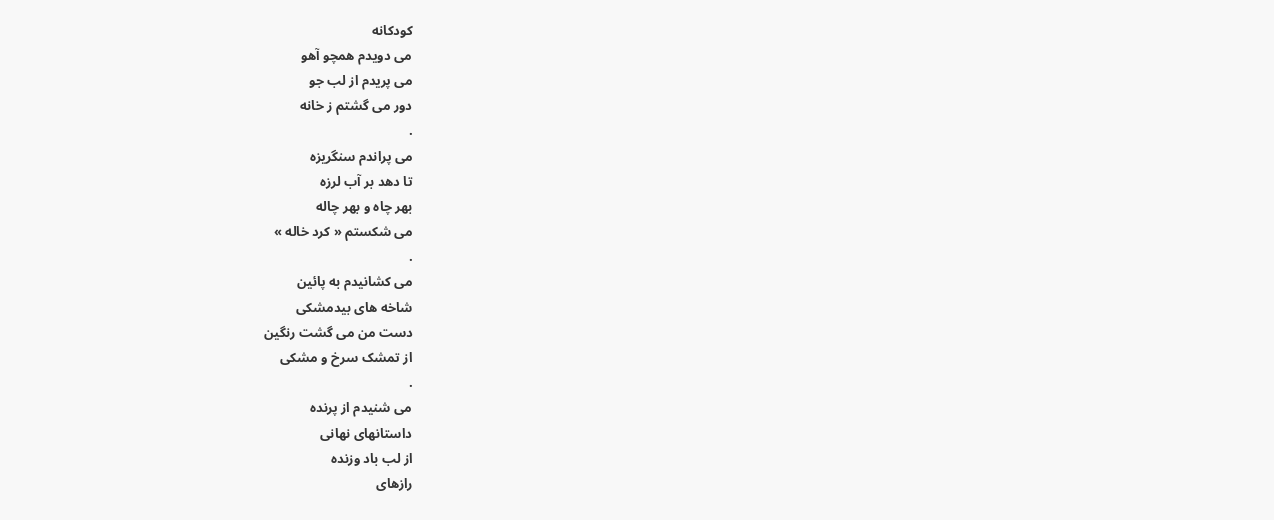کودکانه
می دویدم همچو آهو
می پریدم از لب جو
دور می گشتم ز خانه
.
می پراندم سنگریزه
تا دهد بر آب لرزه
بهر چاه و بهر چاله
می شکستم « کرد خاله »
.
می کشانیدم به پائین
شاخه های بیدمشکی
دست من می گشت رنگین
از تمشک سرخ و مشکی
.
می شنیدم از پرنده
داستانهای نهانی
از لب باد وزنده
رازهای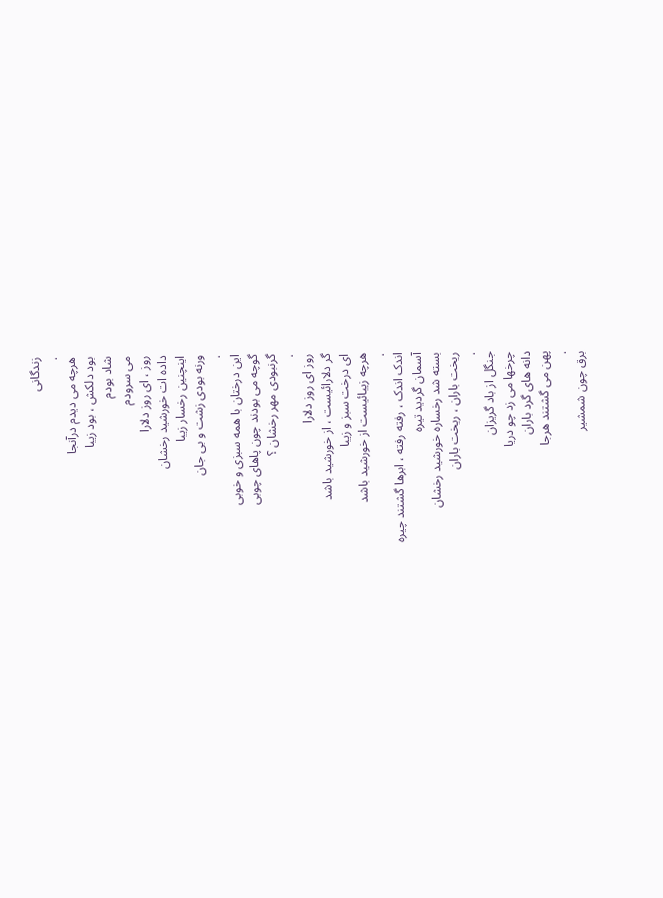زندگانی
.
هرچه می دیدم درآنجا
بود دلکش ، بود زیبا
شاد بودم
می سرودم
روز ، ای روز دلارا
داده ات خورشید رخشان
اینچنین رخسار زیبا
ورنه بودی زشت و بی جان
.
این درختان با همه سبزی و خوبی
گوچه می بودند چون پاهای چوبی
گرنبودی مهر رخشان ؟
.
روز ای روز دلارا
گر دلارائیست ، از خورشید باشد
ای درخت سبز و زیبا
هرچه زیبائیست از خورشید باشد
.
اندک اندک ، رفته رفته ، ابرها گشتند چیره
آسمان گردید تیره
بسته شد رخساره خورشید رخشان
ریخت باران ، ریخت باران
.
جنگل از باد گریزان
چرخها می زد چو دریا
دانه های گرد باران
پهن می گشتند هرجا
.
برق چون شمشیر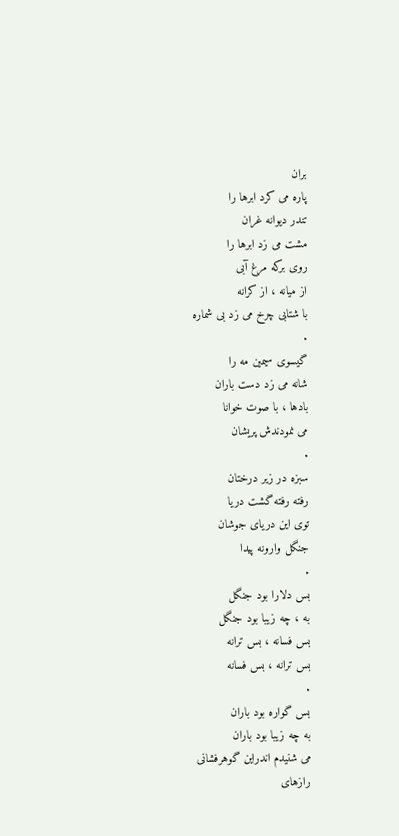بران
پاره می کرد ابرها را
تندر دیوانه غران
مشت می زد ابرها را
روی برکه مرغ آبی
از میانه ، از کرانه
با شتابی چرخ می زد بی شماره
.
گیسوی سیمین مه را
شانه می زد دست باران
بادها ، با صوت خوانا
می نمودندش پریشان
.
سبزه در زیر درختان
رفته رفته گشت دریا
توی این دریای جوشان
جنگل وارونه پیدا
.
بس دلارا بود جنگل
به ، چه زیبا بود جنگل
بس فسانه ، بس ترانه
بس ترانه ، بس فسانه
.
بس گواره بود باران
به چه زیبا بود باران
می شنیدم اندراین گوهرفشانی
رازهای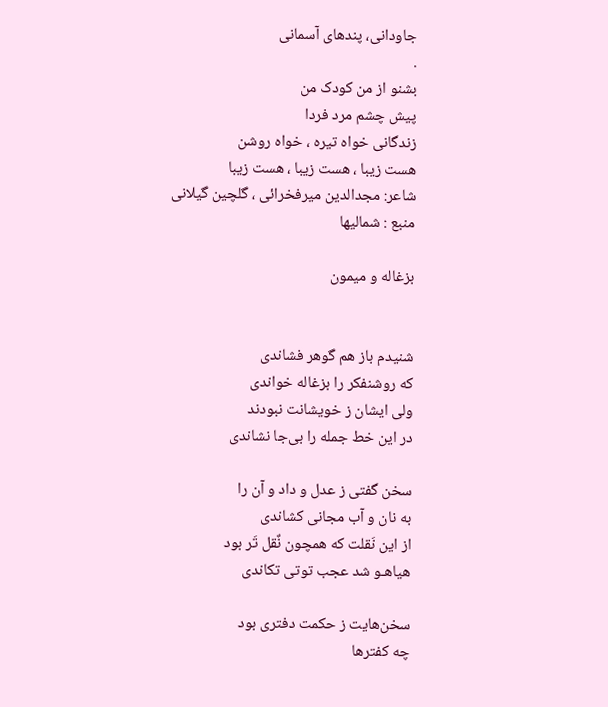جاودانی، پندهای آسمانی
.
بشنو از من کودک من
پیش چشم مرد فردا
زندگانی خواه تیره ، خواه روشن
هست زیبا ، هست زیبا ، هست زیبا
شاعر: مجدالدین میرفخرائی ، گلچین گیلانی
منبع : شمالیها

بزغاله و میمون


شنیدم باز هم گوهر فشاندی
که روشنفکر را بزغاله خواندی
ولی ایشان ز خویشانت نبودند
در این خط جمله را بی‌جا نشاندی

سخن گفتی ز عدل و داد و آن را
به نان و آب مجانی کشاندی
از این نَقلت که همچون نٌقل تَر بود
هیاهـو شد عجب توتی تکاندی

سخن‌هایت ز حکمت دفتری بود
چه کفترها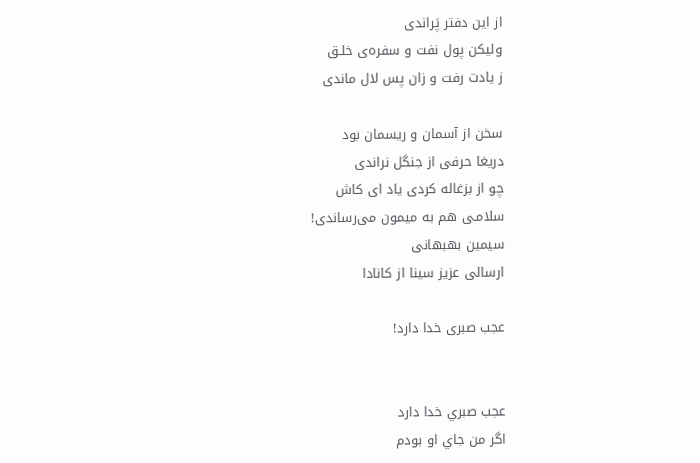از این دفتر پَراندی
ولیکن پول نفت و سفره‌ی خلـق
ز یادت رفت و زان پس لال ماندی

سخن از آسمان و ریسمان بود
دریغا حرفی از جنگل نراندی
چو از بزغاله کردی یاد ای کاش
سلامـی هم به میمون می‌رساندی!
سیمین بهبهانی
ارسالی عزیز سینا از کانادا

عجب صبری خدا دارد!


عجب صبري خدا دارد
اگر من جاي او بودم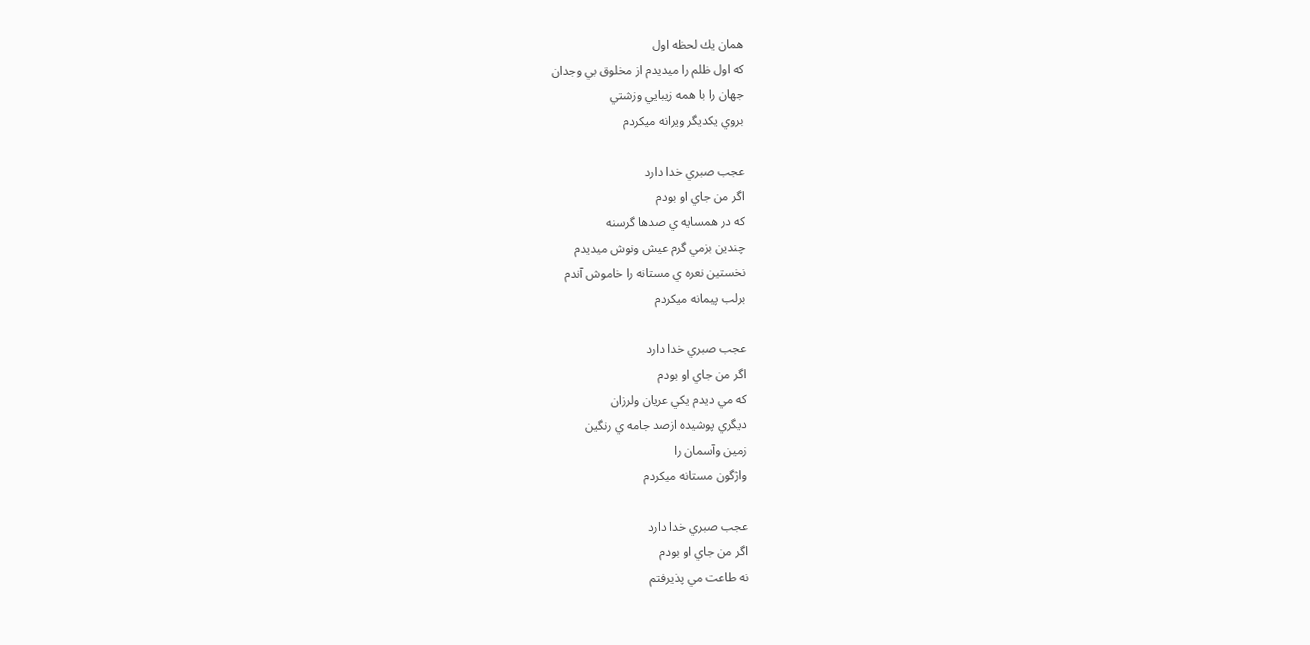همان يك لحظه اول
كه اول ظلم را ميديدم از مخلوق بي وجدان
جهان را با همه زيبايي وزشتي
بروي يكديگر ويرانه ميكردم

عجب صبري خدا دارد
اگر من جاي او بودم
كه در همسايه ي صدها گرسنه
چندين بزمي گرم عيش ونوش ميديدم
نخستين نعره ي مستانه را خاموش آندم
برلب پيمانه ميكردم

عجب صبري خدا دارد
اگر من جاي او بودم
كه مي ديدم يكي عريان ولرزان
ديگري پوشيده ازصد جامه ي رنگين
زمين وآسمان را
واژگون مستانه ميكردم

عجب صبري خدا دارد
اگر من جاي او بودم
نه طاعت مي پذيرفتم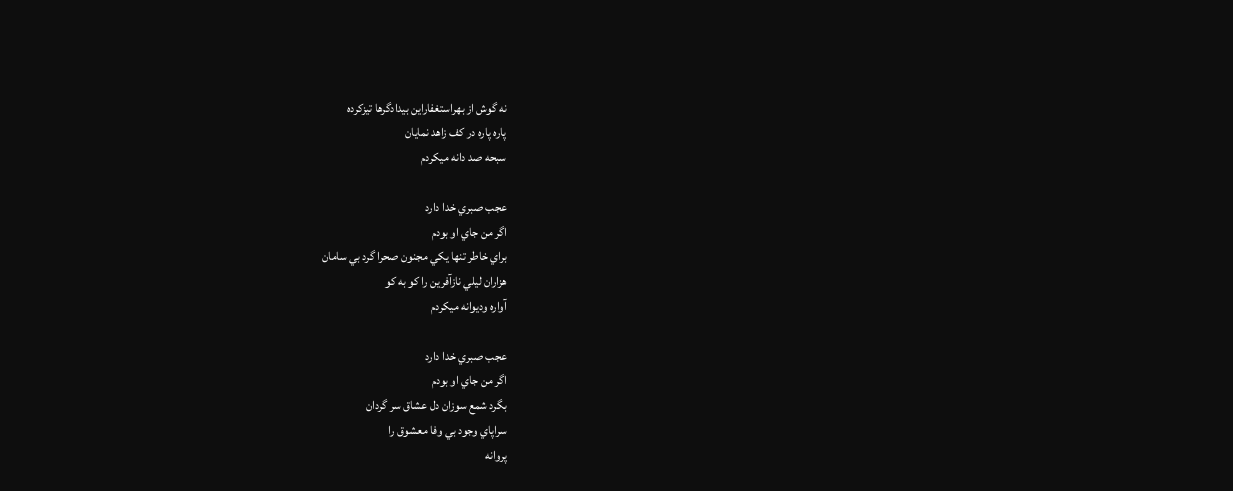نه گوش از بهراستغفاراين بيدادگرها تيزكرده
پاره پاره در كف زاهد نمايان
سبحه صد دانه ميكردم

عجب صبري خدا دارد
اگر من جاي او بودم
براي خاطر تنها يكي مجنون صحرا گرد بي سامان
هزاران ليلي نازآفرين را كو به كو
آواره وديوانه ميكردم

عجب صبري خدا دارد
اگر من جاي او بودم
بگرد شمع سوزان دل عشاق سر گردان
سراپاي وجود بي وفا معشوق را
پروانه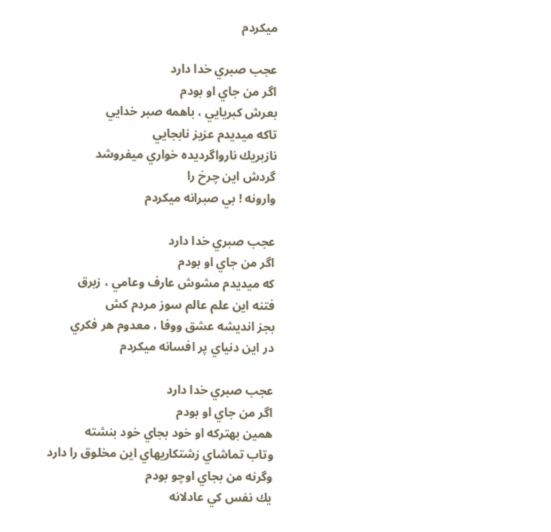ميكردم

عجب صبري خدا دارد
اگر من جاي او بودم
بعرش كبريايي ، باهمه صبر خدايي
تاكه ميديدم عزيز نابجايي
نازبريك نارواگرديده خواري ميفروشد
گردش اين چرخ را
وارونه ! بي صبرانه ميكردم

عجب صبري خدا دارد
اگر من جاي او بودم
كه ميديدم مشوش عارف وعامي ، زبرق
فتنه اين علم عالم سوز مردم كش
بجز انديشه عشق ووفا ، معدوم هر فكري
در اين دنياي پر افسانه ميكردم

عجب صبري خدا دارد
اگر من جاي او بودم
همين بهتركه او خود بجاي خود بنشته
وتاب تماشاي زشتكاريهاي اين مخلوق را دارد
وگرنه من بجاي اوچو بودم
يك نفس كي عادلانه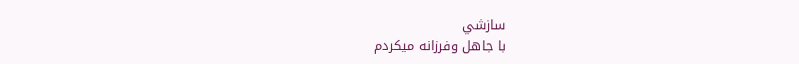سازشي
با جاهل وفرزانه ميكردم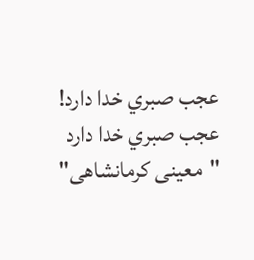عجب صبري خدا دارد! عجب صبري خدا دارد
"معینی کرمانشاهی"